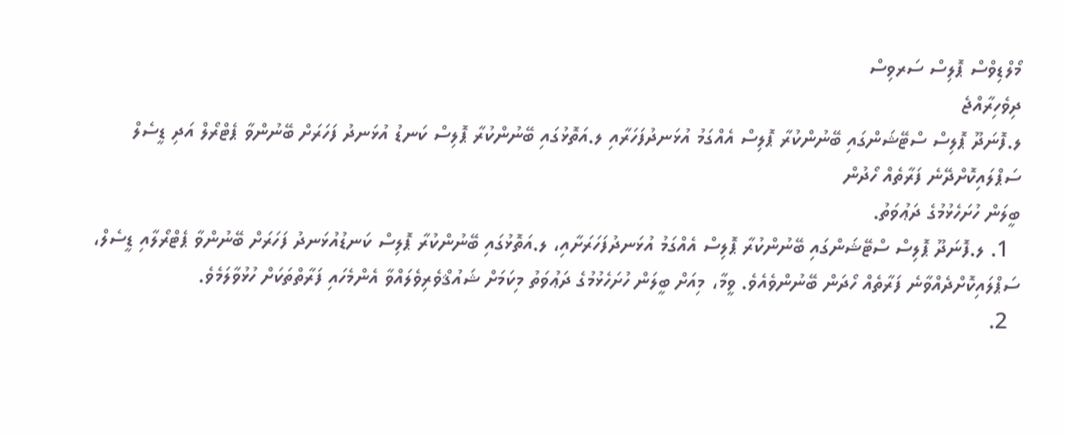މޯލްޑިވްސް ޕޮލިސް ސަރވިސް
ދިވެހިރާއްޖެ
ލ.ފޮނަދޫ ޕޮލިސް ސްޓޭޝަންގައި ބޭނުންކުރާ ޕޮލިސް އެއްގަމު އުޅަނދުފަހަރާއި ލ.އަތޮޅުގައި ބޭނުންކުރާ ޕޮލިސް ކަނޑު އުޅަނދު ފަހަރަށް ބޭނުންވާ ޕެޓްރޯލް އަދި ޑީސެލް ސަޕްލައިކޮށްދޭނެ ފަރާތެއް ހޯދުން
ބީލަން ހުށަހެޅުމުގެ ދަޢުވަތު.
  1. ލ.ފޮނަދޫ ޕޮލިސް ސްޓޭޝަންގައި ބޭނުންކުރާ ޕޮލިސް އެއްގަމު އުޅަނދުފަހަރަށާއި، ލ.އަތޮޅުގައި ބޭނުންކުރާ ޕޮލިސް ކަނޑުއުޅަނދު ފަހަރަށް ބޭނުންވާ ޕެޓްރޯލާއި ޑީސެލް، ސަޕްލައިކޮށްދެއްވާނެ ފަރާތެއް ހޯދަން ބޭނުންވެއެވެ. ވީމާ، މިއަށް ބީލަން ހުށަހެޅުމުގެ ދަޢުވަތު މިކަމަށް ޝައުޤްވެރިވެލައްވާ އެންމެހައި ފަރާތްތަކަށް ހުޅުވާލަމެވެ.
  2.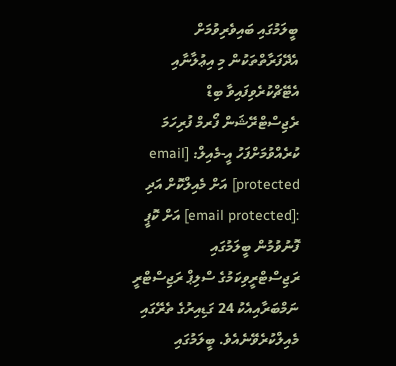ބީލަމުގައި ބައިވެރިވުމަށް އެދޭފަރާތްތަކުން މި އިޢުލާނާއި އެޓޭޗްކުރެވިފައިވާ ބިޑް ރެޖިސްޓްރޭޝަން ފޯރމް ފުރިހަމަ ކުރެއްވުމަށްފަހު އީ-މެއިލް: [email protected] އަށް މެއިލްކޮށް އަދި :[email protected] އަށް ކޮޕީ ފޮނުވުމުން ބީލަމުގައި ރަޖިސްޓްރީވިކަމުގެ ސްލިޕް ރަޖިސްޓްރީ ނަމްބަރާއިއެކު 24 ގަޑިއިރުގެ ތެރޭގައި މެއިލްކުރެވޭނެއެވެ. ބީލަމުގައި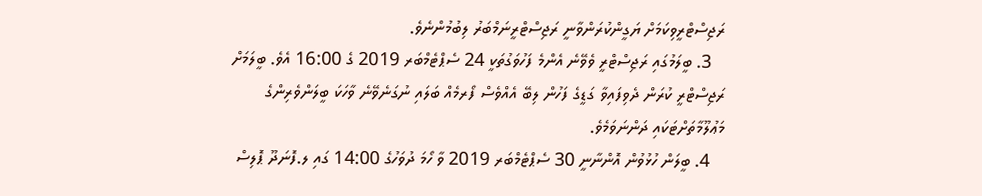ރަޖިސްޓްރީވިކަމަށް ޔަގީންކުރަންވާނީ ރަޖިސްޓްރީނަމްބަރު ލިބުމުންނެވެ.
   3. ބީލަމުގައި ރަޖިސްޓްރީ ވެވޭނެ އެންމެ ފަހުވަގުތަކީ 24 ސެޕްޓެމްބަރ 2019 ގެ 16:00 އެވެ. ބީލަމަށް ރަޖިސްޓްރީ ކުރަން ދެވިފައިވާ ގަޑީގެ ފަހުން ލިބޭ އެއްވެސް ފޯރމެއް ބަލައި ނުގަނެވޭނެ ވާހަކަ ބީލަންވެރިންގެ މަޢުލޫމާތަށްޓަކައި ދަންނަވަމެވެ.
   4. ބީލަން ހުޅުވުން އޮންނާނީ 30 ސެޕްޓެމްބަރ 2019 ވާ ހޯމަ ދުވަހުގެ 14:00 ގައި ލ.ފޮނަދޫ ޕޮލިސް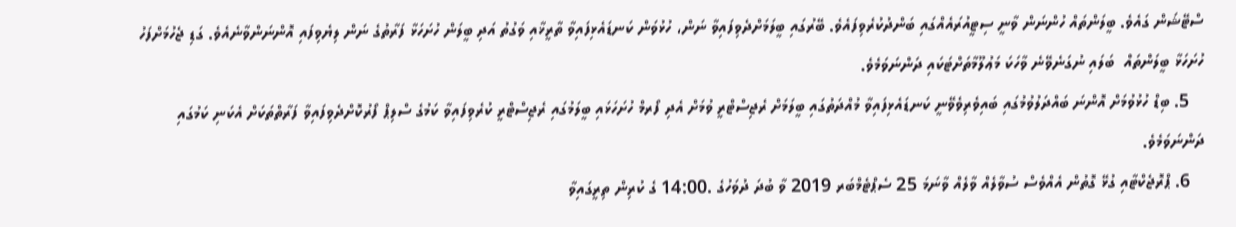ސްޓޭޝަން ގައެވެ. ބީލަންތައް ހުންނަން ވާނީ ސިޓީއުރައެއްގައި ބަންދުކުރެވިފައެވެ. ބޭރުގައި ބީލަމަށްދެވިފައިވާ ނަން، ހުޅުވަން ކަނޑައެޅިފައިވާ ތާރީޚާއި ވަގުތު އަދި ބީލަން ހުށަހަޅާ ފަރާތުގެ ނަން ލިޔެވިފައި އޮންނަންވާނެއެވެ. ގަޑި ޖެހުމަށްފަހު ހުށަހަޅާ ބީލަންތައް  ބަލައި ނުގަނެވޭނެ ވާހަކަ މަޢުލޫމާތަށްޓަކައި ދަންނަވަމެވެ.
   5. ބިޑް ހުޅުވުމަށް އޮންނަ ބައްދަލުވުމުގައި ބައިވެރިވެވޭނީ ކަނޑައެޅިފައިވާ މުއްދަތުގައި ބީލަމަށް ރެޖިސްޓްރީ ވުމަށް އެދި ފޯރމް ހުށަހަޅައި ބީލަމުގައި ރެޖިސްޓްރީ ކުރެވިފައިވާ ކަމުގެ ސްލިޕް ފޯރުކޮށްދެވިފައިވާ ފަރާތްތަކަށް އެކަނި ކަމުގައި ދަންނަވަމެވެ.
   6. ޕްރޮޖެކްޓާއި ގުޅޭ ގޮތުން އެއްވެސް ސުވާލެއް ވާލެއް ވާނަމަ 25 ސެޕްޓެމްބަރ 2019 ވާ ބުދަ ދުވަހުގެ .14:00 ގެ ކުރިން ތިރީގައިވާ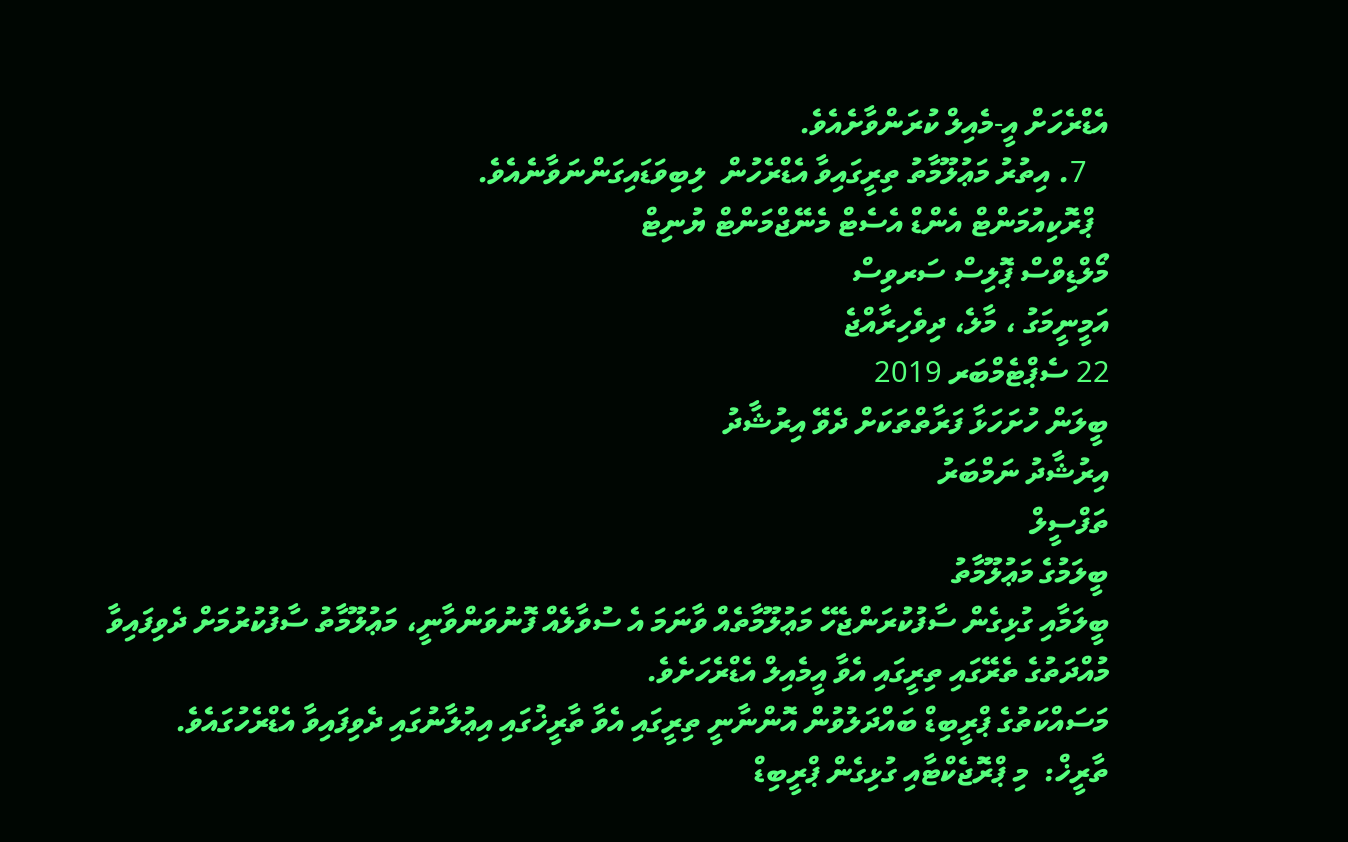އެޑްރެހަށް އީ-މެއިލް ކުރަންވާށެއެވެ.
   7. އިތުރު މަޢުލޫމާތު ތިރީގައިވާ އެޑްރެހުން  ލިބިވަޑައިގަންނަވާނެއެވެ.
  ޕްރޮކިއުމަންޓް އެންޑް އެސެޓް މެނޭޖްމަންޓް ޔުނިޓް
މޯލްޑިވްސް ޕޮލިސް ސަރވިސް
އަމީނީމަގު ، މާލެ، ދިވެހިރާއްޖެ
22 ސެޕްޓެމްބަރ 2019
ބީލަން ހުށަހަޅާ ފަރާތްތަކަށް ދެވޭ އިރުޝާދު
އިރުޝާދު ނަމްބަރު
ތަފްސީލް
ބީލަމުގެ މަޢުލޫމާތު
ބީލަމާއި ގުޅިގެން ސާފުކުރަންޖެހޭ މަޢުލޫމާތެއް ވާނަމަ އެ ސުވާލެއް ފޮނުވަންވާނީ، މަޢުލޫމާތު ސާފުކުރުމަށް ދެވިފައިވާ  މުއްދަތުގެ ތެރޭގައި ތިރީގައި އެވާ އީމެއިލް އެޑްރެހަށެވެ.
މަސައްކަތުގެ ޕްރީބިޑް ބައްދަލުވުން އޮންނާނީ ތިރީގައި އެވާ ތާރީޚުގައި އިޢުލާނުގައި ދެވިފައިވާ އެޑްރެހުގައެވެ.
ތާރީޚް:  މި ޕްރޮޖެކްޓާއި ގުޅިގެން ޕްރީބިޑް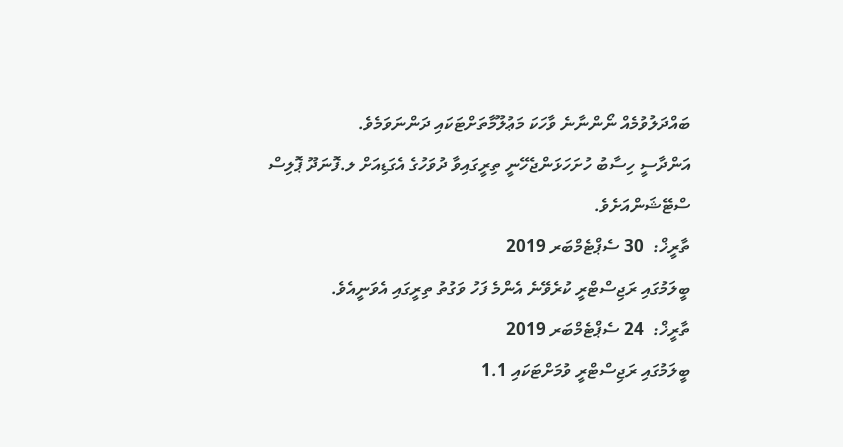ބައްދަލުވުމެއް ނޯންނާނެ ވާހަކަ މަޢުލޫމާތަށްޓަކައި ދަންނަވަމެވެ.
އަންދާސީ ހިސާބު ހުށަހަޅަންޖެހޭނީ ތިރީގައިވާ ދުވަހުގެ އެގަޑިއަށް ލ.ފޮނަދޫ ޕޮލިސް ސްޓޭޝަންއަށެވެ.
ތާރީޚް:  30 ސެޕްޓެމްބަރ 2019
ބީލަމުގައި ރަޖިސްޓްރީ ކުރެވޭނެ އެންމެ ފަހު ވަގުތު ތިރީގައި އެވަނީއެވެ.
ތާރީޚް:  24 ސެޕްޓެމްބަރ 2019
ބީލަމުގައި ރަޖިސްޓްރީ ވުމަށްޓަކައި 1.1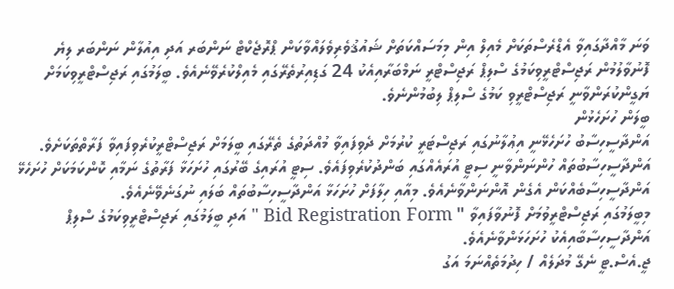ވަނަ މާއްދާގައިވާ އެޑްރެސްތަކަށް މެއިލް އިން މިމަސައްކަތަށް ޝައުޤުވެރިވެލައްވާކަން ޕްރޮޖެކްޓް ނަންބަރ އަދި އިއުލާން ނަންބަރ ލިޔެ ފޮނުވާލުމުން ރަޖިސްޓްރީވިކަމުގެ ސްލިޕް ރަޖިސްޓްރީ ނަމްބަރާއިއެކު 24 ގަޑިއިރުތެރޭގައި މެއިލްކުރެވޭނެއެވެ. ބީލަމުގައި ރަޖިސްޓްރީވިކަމަށް ޔަގީންކުރަންވާނީ ރަޖިސްޓްރީވި ކަމުގެ ސްލިޕް ލިބުމުންނެވެ.
ބީލަން ހުށަހެޅުން
އަންދާސީހިސާބު ހުށަހެޅޭނީ އިޢުލާނުގައި ރަޖިސްޓަރީ ކުރުމަށް ދެވިފައިވާ މުއްދަތުގެ ތެރޭގައި ބީލަމަށް ރަޖިސްޓްރީކުރެވިފައިވާ ފަރާތްތަކަށެވެ. އަންދާސީހިސާބުތައް ހުންނަންވާނީ ސިޓީ އުރައެއްގައި ބަންދުކުރެވިފައެވެ. ސިޓީ އުރައިގެ ބޭރުގައި ހުށަހަޅާ ފަރާތުގެ ނަމާއި ކޮންކަމަކަށް ހުށަހެޅޭ އަންދާސީހިސާބެއްކަން އެގެން އޮންނަންވާނެއެވެ. މިއާއި ހިލާފަށް ހުށަހަޅާ އަންދާސީހިސާބުތައް ބަލައި ނުގަނެވޭނެއެވެ.
މިބީލަމުގައި ރަޖިސްޓްރީވުމަށް ފޮނުވާފައިވާ " Bid Registration Form " އަދި ބީލަމުގައި ރަޖިސްޓްރީވިކަމުގެ ސްލިޕް އަންދާސީހިސާބާއިއެކު ހުށަހަޅަންވާނެއެވެ.
ޖީ.އެސް.ޓީ ނެގޭ މުދަލެއް / ހިދުމަތެއްނަމަ އަގު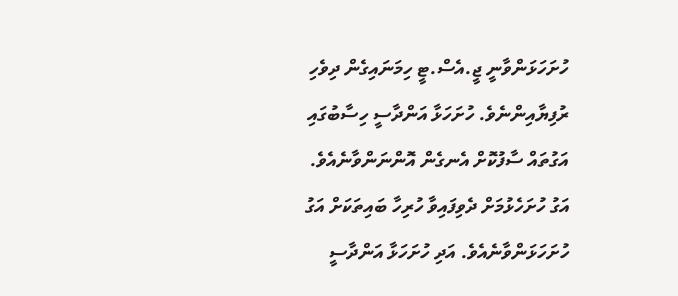ހުށަހަޅަންވާނީ ޖީ.އެސް.ޓީ ހިމަނައިގެން ދިވެހި ރުފިޔާއިންނެވެ. ހުށަހަޅާ އަންދާސީ ހިސާބުގައި އަގުތައް ސާފުކޮށް އެނގެން އޮންނަންވާނެއެވެ. އަގު ހުށަހެޅުމަށް ދެވިފައިވާ ހުރިހާ ބައިތަކަށް އަގު ހުށަހަޅަންވާނެއެވެ. އަދި ހުށަހަޅާ އަންދާސީ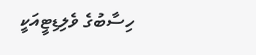ހިސާބުގެ ވެލިޑިޓީއަކީ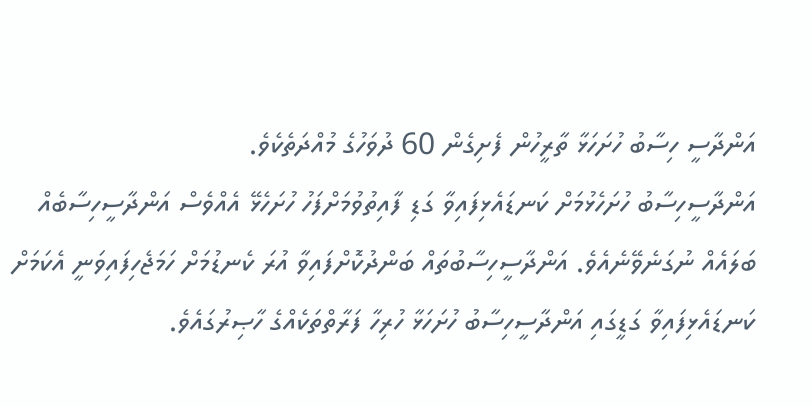އަންދާސީ ހިސާބު ހުށަހަޅާ ތާރީހުން ފެށިގެން 60 ދުވަހުގެ މުއްދަތެކެވެ.
އަންދާސީހިސާބު ހުށަހެޅުމަށް ކަނޑައެޅިފައިވާ ގަޑި ފާއިތުވުމަށްފަހު ހުށަހެޅޭ އެއްވެސް އަންދާސީހިސާބެއް ބަލައެއް ނުގަނެވޭނެއެވެ. އަންދާސީހިސާބުތައް ބަންދުކޮށްފައިވާ އުރަ ކެނޑުމަށް ހަމަޖެހިފައިވަނީ އެކަމަށް ކަނޑައެޅިފައިވާ ގަޑީގައި އަންދާސީހިސާބު ހުށަހަޅާ ހުރިހާ ފަރާތްތަކެއްގެ ހާޞިރުގައެވެ.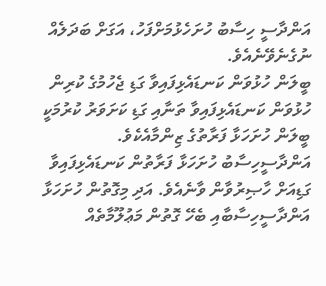އަންދާސީ ހިސާބު ހުށަހެޅުމަށްފަހު، އަގަށް ބަދަލެއް ނުގެނެވޭނެއެވެ.
ބީލަން ހުޅުވަން ކަނޑައެޅިފައިވާ ގަޑި ޖެހުމުގެ ކުރިން ހުޅުވަން ކަނޑައެޅިފައިވާ ތަނާއި ގަޑި ކަށަވަރު ކުރުމަކީ ބީލަން ހުށަހަޅާ ފަރާތުގެ ޒިންމާއެކެވެ.
އަންދާސީހިސާބު ހުށަހަޅާ ފަރާތުން ކަނޑައެޅިފައިވާ ގަޑިއަށް ހާޞިރުވާން ވާނެއެވެ. އަދި މިގޮތުން ހުށަހަޅާ އަންދާސީހިސާބާއި ބެހޭ ގޮތުން މަޢުލޫމާތެއް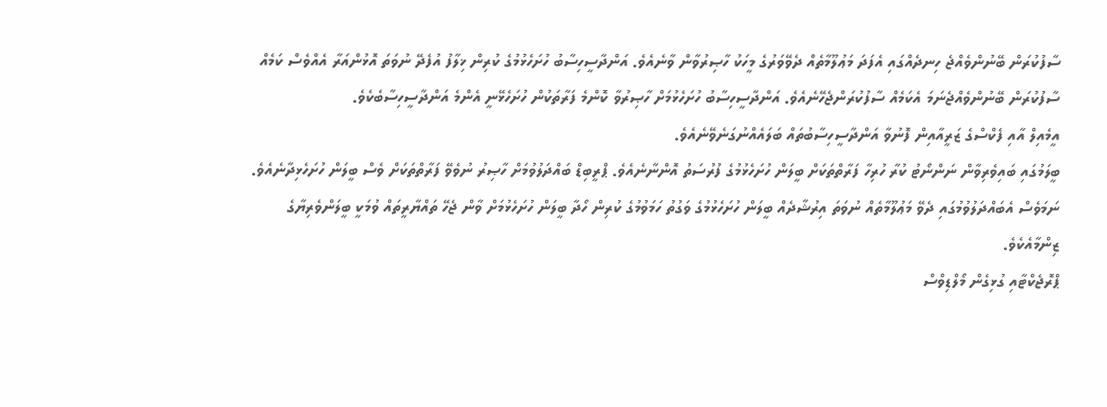ސާފުކުރަން ބޭނުންވެއްޖެ ހިނދެއްގައި އެފަދަ މަޢުލޫމާތެއް ދެވޭވަރުގެ މީހަކު ހާޞިރުވާން ވާނެއެވެ. އަންދާސީހިސާބު ހުށަހެޅުމުގެ ކުރިން ޚިލާފު އުފެދޭ ނުވަތަ އޮޅުންއަރާ އެއްވެސް ކަމެއް ސާފުކުރަން ބޭނުންވެއްޖެނަމަ އެކަމެއް ސާފުކުރަންޖެހޭނެއެވެ. އަންދާސީހިސާބު ހުށަހެޅުމަށް ހާޞިރުވާ ކޮންމެ ފަރާތަކުން ހުށަހެޅޭނީ އެންމެ އަންދާސީހިސާބެކެވެ.
އީމެއިލް އާއި ފެކްސްގެ ޒަރީއާއިން ފޮނުވާ އަންދާސީހިސާބުތައް ބަލައެއްނުގަނެވޭނެއެވެ.
ބީލަމުގައި ބައިވެރިވާން ނަންނޯޓު ކުރާ ހުރިހާ ފަރާތްތަކަށް ބީލަން ހުށަހެޅުމުގެ ފުރުސަތު އޮންނާނެއެވެ. ޕްރީބިޑް ބައްދަލުވުމަށް ހާޞިރު ނުވެވޭ ފަރާތްތަކަށް ވެސް ބީލަން ހުށަހެޅިދާނެއެވެ. ނަމަވެސް އެބައްދަލުވުމުގައި ދެވޭ މަޢުލޫމާތެއް ނުވަތަ އިރުޝާދެއް ބީލަން ހުށަހެޅުމުގެ ވަގުތު ހަމަވުމުގެ ކުރިން ހޯދާ ބީލަން ހުށަހެޅުމަށް ވާން ޖެހޭ ތައްޔާރީތައް ވުމަކީ ބީލަންވެރިޔާގެ ޒިންމާއެކެވެ.
ޕްރޮޖެކްޓާއި ގުޅިގެން މޯލްޑިވްސް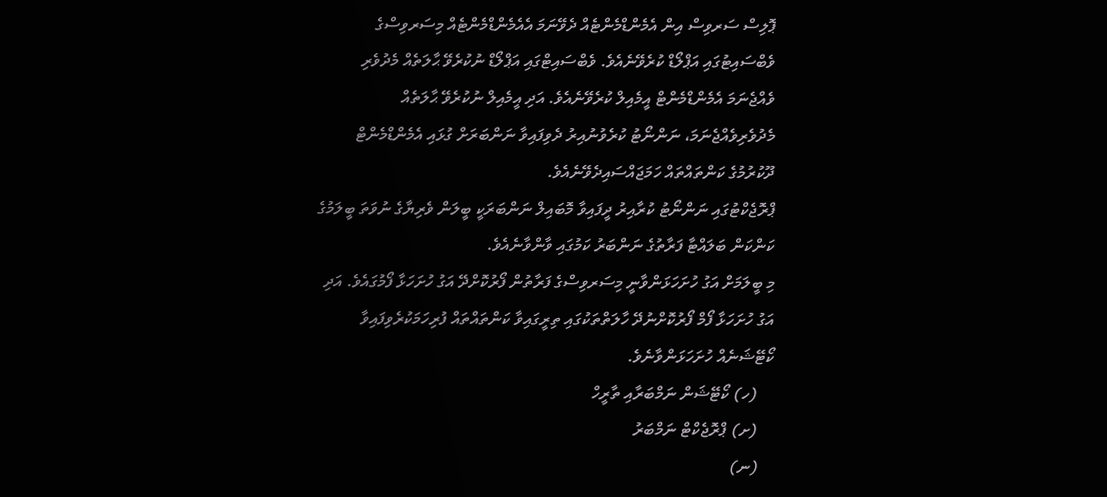ޕޮލިސް ސަރވިސް އިން އެމެންޑްމެންޓެއް ދެވޭނަމަ އެއެމެންޑްމެންޓެއް މިސަރވިސްގެ ވެބްސައިޓުގައި އަޕްލޯޑް ކުރެވޭނެއެވެ. ވެބްސައިޓްގައި އަޕްލޯޑް ނުކުރެވޭ ޙާލަތެއް މެދުވެރި ވެއްޖެނަމަ އެމެންޑްމެންޓް އީމެއިލް ކުރެވޭނެއެވެ. އަދި އީމެއިލް ނުކުރެވޭ ޙާލަތެއް މެދުވެރިވެއްޖެނަމަ، ނަންނޯޓު ކުރެވުނުއިރު ދެވިފައިވާ ނަންބަރަށް ގުޅައި އެމެންޑްމެންޓް ދޫކުރުމުގެ ކަންތައްތައް ހަމަޖައްސައިދެވޭނެއެވެ.
ޕްރޮޖެކްޓުގައި ނަންނޯޓު ކުރާއިރު ދީފައިވާ މޮބައިލް ނަންބަރަކީ ބީލަން ވެރިޔާގެ ނުވަތަ ބީލަމުގެ ކަންކަން ބަލައްޓާ ފަރާތުގެ ނަންބަރު ކަމުގައި ވާންވާނެއެވެ.
މި ބީލަމަށް އަގު ހުށަހަޅަންވާނީ މިސަރވިސްގެ ފަރާތުން ފޯރުކޮށްދޭ އަގު ހުށަހަޅާ ފޯމުގައެވެ. އަދި އަގު ހުށަހަޅާ ފޯމް ފޯރުކޮށްނުދޭ ހާލަތްތަކުގައި ތިރީގައިވާ ކަންތައްތައް ފުރިހަމަކުރެވިފައިވާ ކޯޓޭޝަނެއް ހުށަހަޅަންވާނެވެ.
    (ހ) ކޯޓޭޝަން ނަމްބަރާއި ތާރީހް
    (ށ) ޕްރޮޖެކްޓް ނަމްބަރު
    (ނ)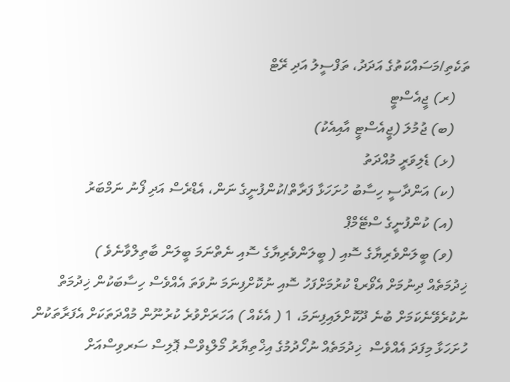ތަކެތި/މަސައްކަތުގެ އަދަދު، ތަފްސީލު އަދި ރޭޓް
    (ރ) ޖީއެސްޓީ
    (ބ) ޖުމުލަ (ޖީއެސްޓީ އާއިއެކު)
    (ޅ) ޑެލިވަރީ މުއްދަތު
    (ކ) އަންދާސީ ހިސާބު ހުށަހަޅާ ފަރާތް/ކުންފުނީގެ ނަން، އެޑްރެސް އަދި ފޯނު ނަމްބަރު
    (އ) ކުންފުނީގެ ސްޓޭމްޕް
    (ވ) ބީލަންވެރިޔާގެ ސޮއި ( ބީލަންވެރިޔާގެ ސޮއި ނެތްނަމަ ބީލަން ބާތިލްވާނެވެ )
ޚިދުމަތެއް ދިނުމަށް އެވޯރޑް ކުރުމަށްފަހު ސޮއި ނުކޮށްފިނަމަ ނުވަތަ އެއްވެސް ހިސާބަކުން ޚިދުމަތް ނުކުރެވޭނެކަމަށް ބުނެ ދޫކޮށްލައިފިނަމަ، 1 ( އެކެއް ) އަހަރަށްވުރެ ކުރުނޫން މުއްދަތަކަށް އެފަރާތަކުން ހުށަހަޅާ މިފަދަ އެއްވެސް  ޚިދުމަތެއް ނުހޯދުމުގެ އިޚްތިޔާރު މޯލްޑިވްސް ޕޮލިސް ސަރވިސްއަށް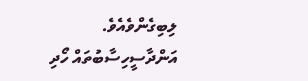ލިބިގެންވެއެވެ.
އަންދާސީހިސާބުތައް ހޯދި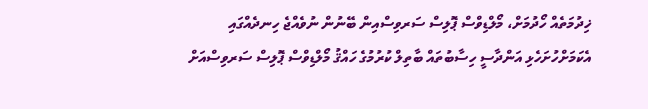ޚިދުމަތެއް ހޯދުމަށް، މޯލްޑިވްސް ޕޮލިސް ސަރވިސްއިން ބޭނުން ނުވެއްޖެ ހިނދެއްގައި އެކަމަށްހުށަހެޅި އަންދާސީ ހިސާބުތައް ބާތިލް ކުރުމުގެ ހައްޤު މޯލްޑިވްސް ޕޮލިސް ސަރވިސްއަށް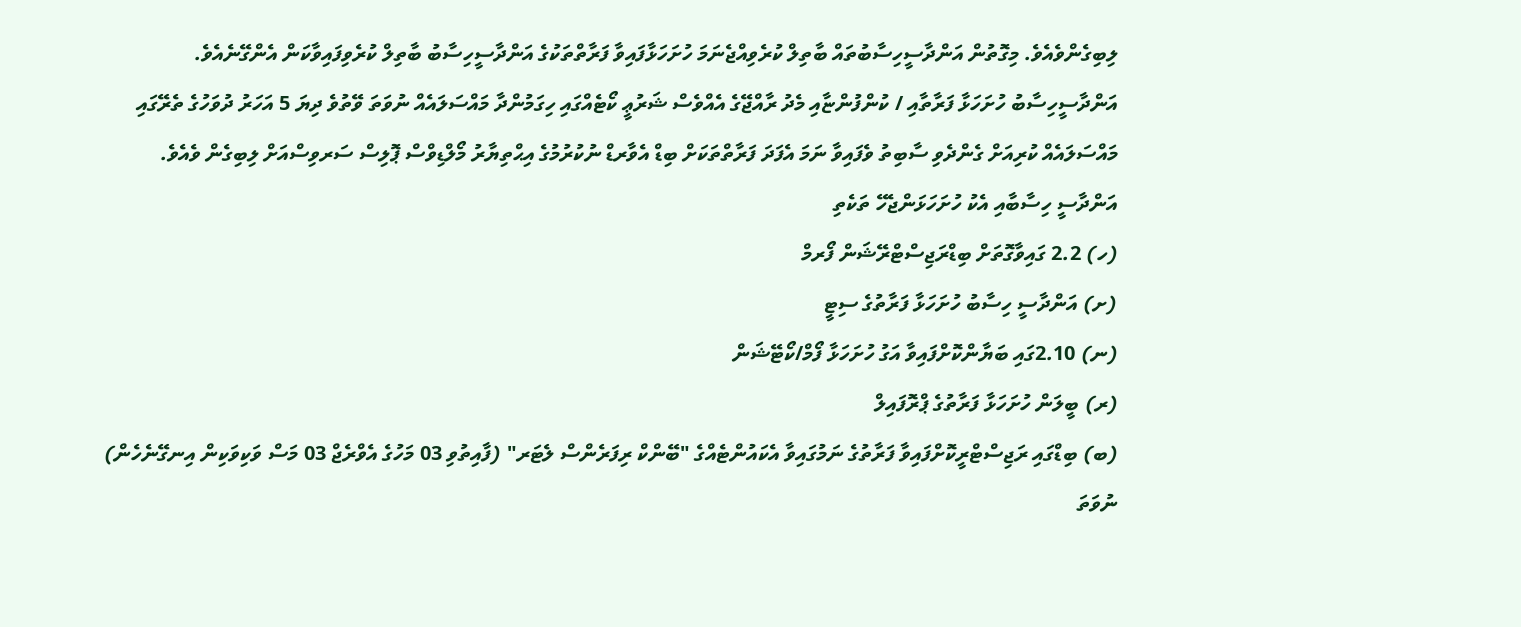ލިބިގެންވެއެވެ. މިގޮތުން އަންދާސީހިސާބުތައް ބާތިލް ކުރެވިއްޖެނަމަ ހުށަހަޅާފައިވާ ފަރާތްތަކުގެ އަންދާސީހިސާބު ބާތިލް ކުރެވިފައިވާކަން އެންގޭނެއެވެ.
އަންދާސީހިސާބު ހުށަހަޅާ ފަރާތާއި / ކުންފުންޏާއި މެދު ރާއްޖޭގެ އެއްވެސް ޝަރުޢީ ކޯޓެއްގައި ހިގަމުންދާ މައްސަލައެއް ނުވަތަ ވޭތުވެ ދިޔަ 5 އަހަރު ދުވަހުގެ ތެރޭގައި މައްސަލައެއް ކުރިއަށް ގެންދެވި ސާބިތު ވެފައިވާ ނަމަ އެފަދަ ފަރާތްތަކަށް ބިޑް އެވާރޑް ނުކުރުމުގެ އިޙްތިޔާރު މޯލްޑިވްސް ޕޮލިސް ސަރވިސްއަށް ލިބިގެން ވެއެވެ.
އަންދާސީ ހިސާބާއި އެކު ހުށަހަޅަންޖެހޭ ތަކެތި
(ހ) 2.2 ގައިވާގޮތަށް ބިޑްރަޖިސްޓްރޭޝަން ފޯރމް
(ށ) އަންދާސީ ހިސާބު ހުށަހަޅާ ފަރާތުގެ ސިޓީ
(ނ) 2.10ގައި ބަޔާންކޮށްފައިވާ އަގު ހުށަހަޅާ ފޯމް/ކޯޓޭޝަން
(ރ) ބީލަން ހުށަހަޅާ ފަރާތުގެ ޕްރޮފައިލް
(ބ) ބިޑްގައި ރަޖިސްޓްރީކޮށްފައިވާ ފަރާތުގެ ނަމުގައިވާ އެކައުންޓެއްގެ "ބޭންކް ރިފަރެންސް ލެޓަރ" (ފާއިތުވި 03 މަހުގެ އެވްރެޖް 03 މަސް ވަކިވަކިން އިނގޭނެހެން) ނުވަތަ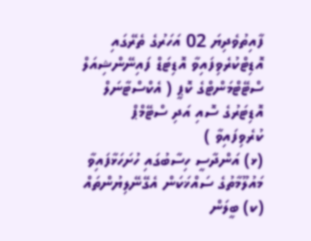ފާއިތުވެދިޔަ 02 އަހަރުގެ ތެރޭގައި އޮޑިޓްކުރެވިފައިވާ އޮޑިޓަޑް ފައިނޭންޝިއަލް ސްޓޭޓްމަންޓްގެ ކޮޕީ ( އެކްސްޓާނަލް އޮޑިޓަރުގެ ސޮއި އަދި ސްޓޭމްޕް ކުރެވިފައިވާ )
(ޅ) އަންދާސީ ހިސާބުގައި ހުށަހަޅާފައިވާ މައުލޫމާތުގެ ސައްޚަކަން އެގޭނޭލިޔުންތައް
(ކ) ބީލަން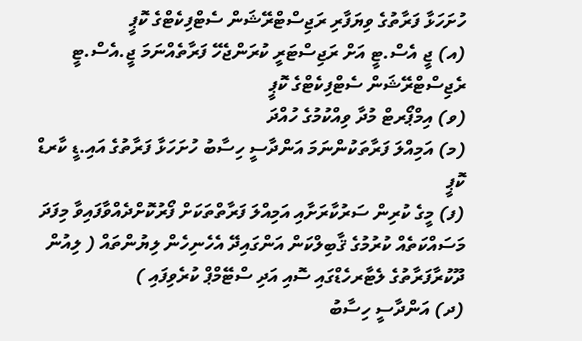ހުށަހަޅާ ފަރާތުގެ ވިޔަފާރި ރަޖިސްޓްރޭޝަން ސެޓްފިކެޓްގެ ކޮޕީ
(އ) ޖީ އެސް.ޓީ އަށް ރަޖިސްޓަރީ ކުރަންޖެހޭ ފަރާތެއްނަމަ ޖީ.އެސް.ޓީ ރެޖިސްޓްރޭޝަން ސެޓްފިކެޓްގެ ކޮޕީ
(ވ) އިމްޕޯރޓް މުދާ ވިއްކުމުގެ ހުއްދަ
(މ) އަމިއްލަ ފަރާތަކުންނަމަ އަންދާސީ ހިސާބު ހުށަހަޅާ ފަރާތުގެ އައި.ޑީ ކާރޑް ކޮޕީ
(ފ) މީގެ ކުރިން ސަރުކާރަށާއި އަމިއްލަ ފަރާތްތަކަށް ފޯރުކޮށްދެއްވާފައިވާ މިފަދަ މަސައްކަތެއް ކުރުމުގެ ޤާބިލްކަން އަންގައިދޭ އެހެނިހެން ލިޔުންތައް ( ލިއުން ދޫކުރާފަރާތުގެ ލެޓާރހެޑްގައި ސޮއި އަދި ސްޓޭމްޕް ކުރެވިފައި )
(ދ) އަންދާސީ ހިސާބު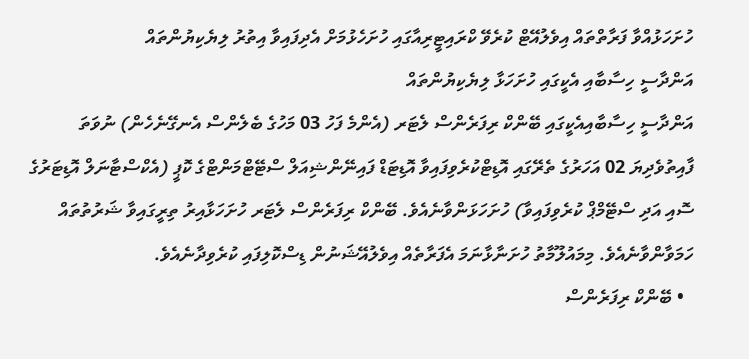ހުށަހަޅުއްވާ ފަރާތްތައް އިވެލުއޭޓް ކުރެވޭ ކްރައިޓީރިއާގައި ހުށަހެޅުމަށް އެދިފައިވާ އިތުރު ލިޔެކިޔުންތައް
އަންދާސީ ހިސާބާއި އެކީގައި ހުށަހަޅާ ލިޔެކިޔުންތައް
އަންދާސީ ހިސާބާއިއެކީގައި ބޭންކް ރިފަރެންސް ލެޓަރ (އެންމެ ފަހު 03 މަހުގެ ބެލެންސް އެނގޭނެހެން) ނުވަތަ ފާއިތުވެދިޔަ 02 އަހަރުގެ ތެރޭގައި އޮޑިޓްކުރެވިފައިވާ އޮޑިޓަޑް ފައިނޭންޝިއަލް ސްޓޭޓްމަންޓްގެ ކޮޕީ (އެކްސްޓާނަލް އޮޑިޓަރުގެ ސޮއި އަދި ސްޓޭމްޕް ކުރެވިފައިވާ) ހުށަހަޅަންވާނެއެވެ. ބޭންކް ރިފަރެންސް ލެޓަރ ހުށަހަޅާއިރު ތިރީގައިވާ ޝަރުތުތައް ހަމަވާންވާނެއެވެ. މިމައުލޫމާތު ހުށަނާޅާނަމަ އެފަރާތެއް އިވެލުއޭޝަނުން ޑިސްކޮލިފައި ކުރެވިދާނެއެވެ.
  • ބޭންކް ރިފަރެންސް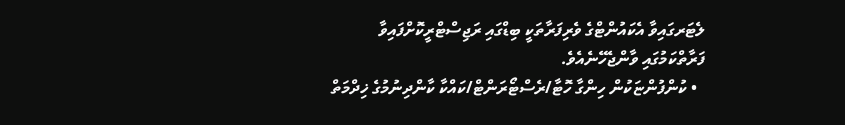ލެޓަރގައިވާ އެކައުންޓްގެ ވެރިފަރާތަކީ ބިޑްގައި ރަޖިސްޓްރީކޮށްފައިވާ ފަރާތްކަމުގައި ވާންޖެހޭނެއެވެ.
  • ކުންފުންޏަކުން ހިންގާ ހޮޓާ/ރެސްޓޯރަންޓް/ކައްކާ ކާންދިނުމުގެ ޚިދްމަތް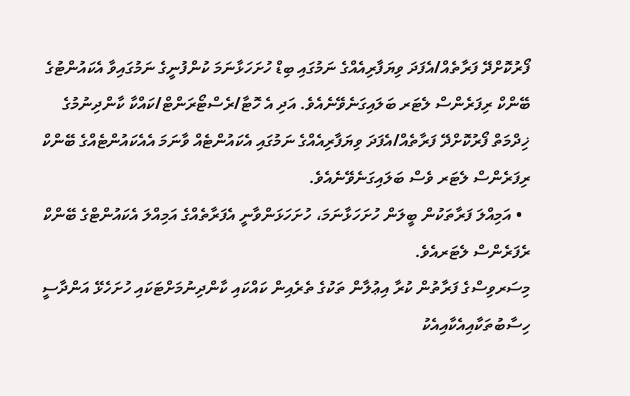ފޯރުކޮށްދޭ ފަރާތެއް/އެފަދަ ވިޔަފާރިއެއްގެ ނަމުގައި ބިޑް ހުށަހަޅާނަމަ ކުންފުނީގެ ނަމުގައިވާ އެކައުންޓުގެ ބޭންކް ރިފަރެންސް ލެޓަރ ބަލައިގަނެވޭނެއެވެ. އަދި އެ ހޮޓާ/ރެސްޓޯރަންޓް/ކައްކާ ކާންދިނުމުގެ ޚިދްމަތް ފޯރުކޮށްދޭ ފަރާތެއް/އެފަދަ ވިޔަފާރިއެއްގެ ނަމުގައި އެކައުންޓެއް ވާނަމަ އެއެކައުންޓެއްގެ ބޭންކް ރިފަރެންސް ލެޓަރ ވެސް ބަލައިގަނެވޭނެއެވެ.
  • އަމިއްލަ ފަރާތަކުން ބީލަން ހުށަހަޅާނަމަ، ހުށަހަޅަންވާނީ އެފަރާތެއްގެ އަމިއްލަ އެކައުންޓްގެ ބޭންކް ރެފަރެންސް ލެޓަރއެވެ.
މިސަރވިސްގެ ފަރާތުން ކުރާ އިޢުލާން ތަކުގެ ތެރެއިން ކައްކައި ކާންދިނުމަށްޓަކައި ހުށަހެޅޭ އަންދާސީ ހިސާބުތަކާއިއެކާއިއެކު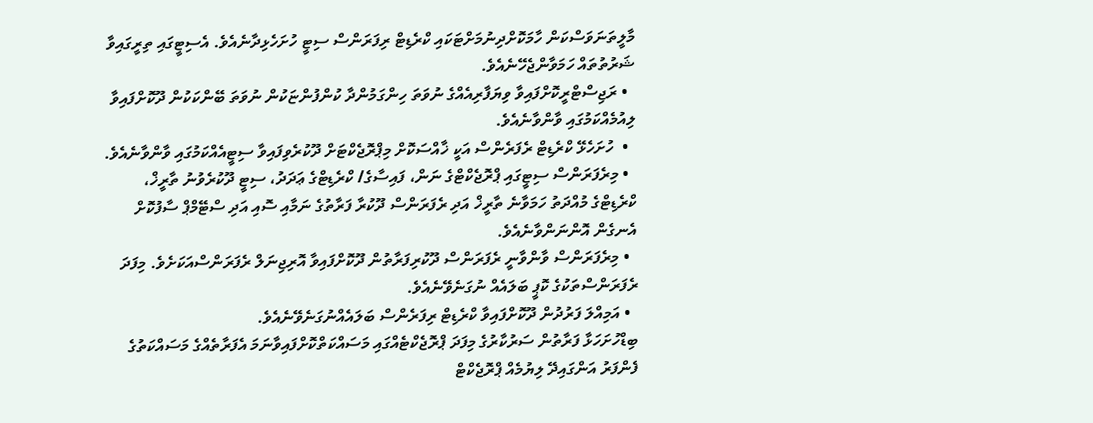މާލީތަނަވަސްކަން ހާމަކޮށްދިނުމަށްޓަކައި ކްރެޑިޓް ރިފަރަންސް ސިޓީ ހުށަހެޅިދާނެއެވެ. އެސިޓީގައި ތިރީގައިވާ ޝަރުތުތައް ހަމަވާންޖެހޭނެއެވެ.
  • ރަޖިސްޓްރީކޮށްފައިވާ ވިޔަފާރިއެއްގެ ނުވަތަ ހިންގަމުންދާ ކުންފުންޏަކުން ނުވަތަ ބޭންކަކުން ދޫކޮށްފައިވާ ލިއުމެއްކަމުގައި ވާންވާނެއެވެ.
  •  ހުށަހެޅޭ ކްރެޑިޓް ރެފަރެންސް އަކީ ޚާއްސަކޮށް މިޕްރޮޖެކްޓަށް ދޫކުރެވިފައިވާ ސިޓީއެއްކަމުގައި ވާންވާނެއެވެ.
  • މިރެފަރަންސް ސިޓީގައި ޕްރޮޖެކްޓްގެ ނަން، ފައިސާގެ/ ކްރެޑިޓްގެ ޢަދަދު، ސިޓީ ދޫކުރެވުނު ތާރީޚް، ކްރެޑިޓްގެ މުއްދަތު ހަމަވާނެ ތާރީޚް އަދި ރެފަރަންސް ދޫކުރާ ފަރާތުގެ ނަމާއި ސޮއި އަދި ސްޓޭމްޕް ސާފުކޮށް އެނގެން އޮންނަންވާނެއެވެ.
  • މިރެފަރަންސް ވާންވާނީ ރެފަރަންސް ދޫކުރިފަރާތުން ދޫކޮށްފައިވާ އޮރިޖިނަލް ރެފަރަންސްއަކަށެވެ. މިފަދަ ރެފަރަންސްތަކުގެ ކޮޕީ ބަލައެއް ނުގަނެވޭނެއެވެ.
  • އަމިއްލަ ފަރުދުން ދޫކޮށްފައިވާ ކްރެޑިޓް ރިފަރެންސް ބަލައެއްނުގަނެވޭނެއެވެ.
ބިޑްހުށަހަޅާ ފަރާތުން ސަރުކާރުގެ މިފަދަ ޕްރޮޖެކްޓެއްގައި މަސައްކަތްކޮށްފައިވާނަމަ އެފަރާތެއްގެ މަސައްކަތުގެ ފެންފަރު އަންގައިދޭ ލިޔުމެއް ޕްރޮޖެކްޓް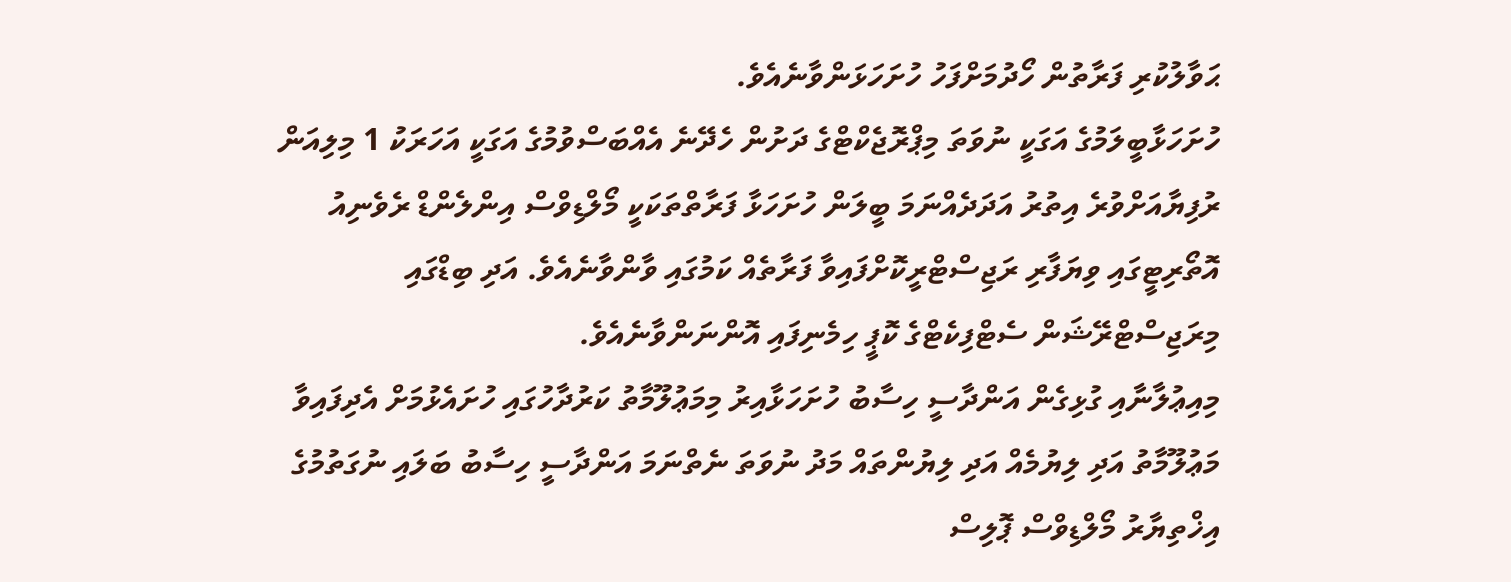ޙަވާލުކުރި ފަރާތުން ހޯދުމަށްފަހު ހުށަހަޅަންވާނެއެވެ.
ހުށަހަޅާބީލަމުގެ އަގަކީ ނުވަތަ މިޕްރޮޖެކްޓްގެ ދަށުން ހެދޭނެ އެއްބަސްވުމުގެ އަގަކީ އަހަރަކު 1 މިލިއަން ރުފިޔާއަށްވުރެ އިތުރު އަދަދެއްނަމަ ބީލަން ހުށަހަޅާ ފަރާތްތަކަކީ މޯލްޑިވްސް އިންލެންޑް ރެވެނިއު އޮތޯރިޓީގައި ވިޔަފާރި ރަޖިސްޓްރީކޮށްފައިވާ ފަރާތެއް ކަމުގައި ވާންވާނެއެވެ. އަދި ބިޑްގައި މިރަޖިސްޓްރޭޝަން ސެޓްފިކެޓްގެ ކޮޕީ ހިމެނިފައި އޮންނަންވާނެއެވެ.
މިއިޢުލާނާއި ގުޅިގެން އަންދާސީ ހިސާބު ހުށަހަޅާއިރު މިމަޢުލޫމާތު ކަރުދާހުގައި ހުށައެޅުމަށް އެދިފައިވާ މަޢުލޫމާތު އަދި ލިޔުމެއް އަދި ލިޔުންތައް މަދު ނުވަތަ ނެތްނަމަ އަންދާސީ ހިސާބު ބަލައި ނުގަތުމުގެ އިޚްތިޔާރު މޯލްޑިވްސް ޕޮލިސް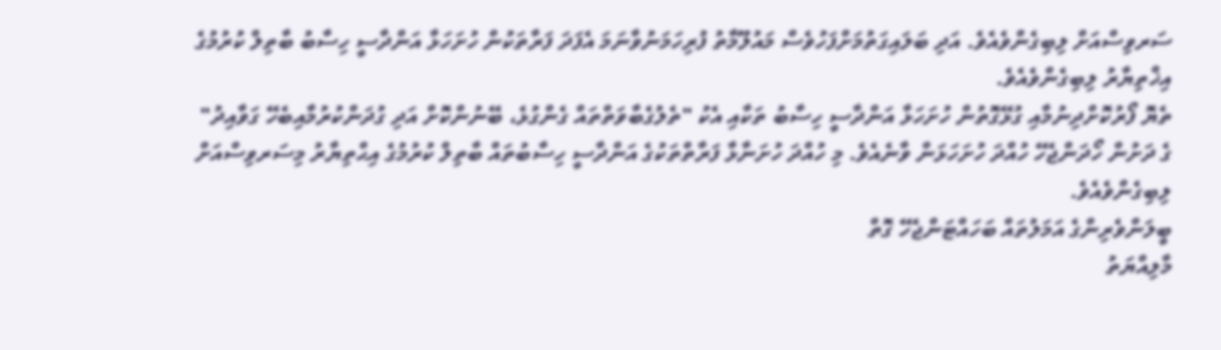ސަރވިސްއަށް ލިބިގެންވެއެވެ. އަދި ބަލައިގަތުމަށްފަހުވެސް މައުލޫމާތު ފުރިހަމަނުވާނަމަ އެފަދަ ފަރާތަކުން ހުށަހަޅާ އަންދާސީ ހިސާބު ބާތިލް ކުރުމުގެ އިޚްތިޔާރު ލިބިގެންވެއެވެ.
ތެޔޮ ފޯރުކޮށްދިނުމާއި ގުޅޭގޮތުން ހުށަހަޅާ އަންދާސީ ހިސާބު ތަކާއި އެކު "ތެލުގެބާވަތްތައް ގެންގުޅެ، ބޭނުންކޮށް އަދި ގުދަންކުރުމާއިބެހޭ ގަވާއިދު" ގެ ދަށުން ހޯދަންޖެހޭ ހުއްދަ ހުށަހަޅަން ވާނެއެވެ. މި ހުއްދަ ހުށަނާޅާ ފަރާތްތަކުގެ އަންދާސީ ހިސާބުތައް ބާތިލް ކުރުމުގެ އިޙްތިޔާރު މިސަރވިސްއަށް ލިބިގެންވެއެވެ.
ބީލަންވެރިންގެ އަމަލުތައް ބަހައްޓަންޖެހޭ ގޮތް
މާލިއްޔަތު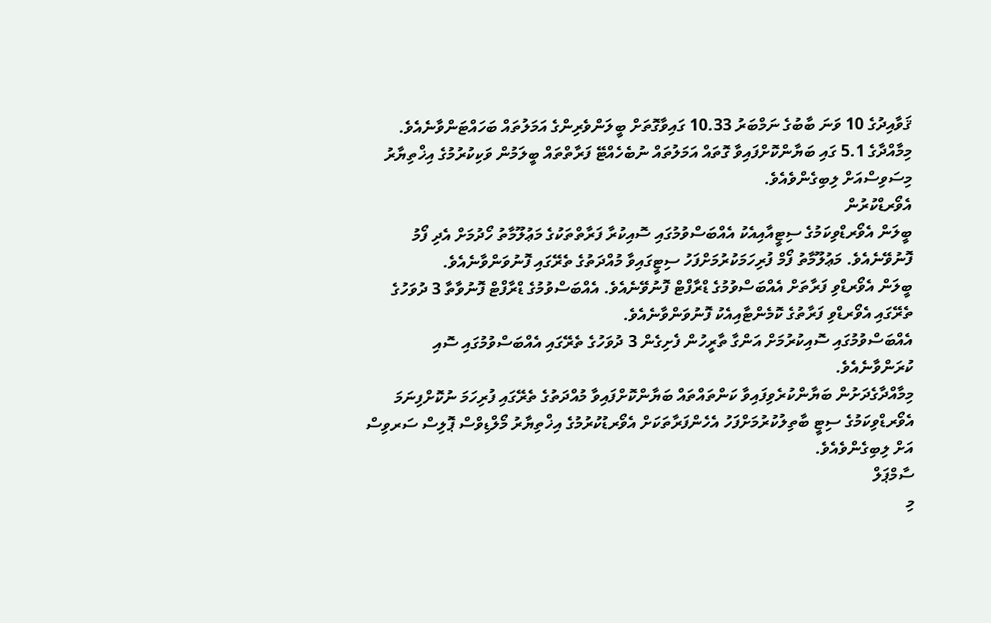ޤަވާއިދުގެ 10 ވަނަ ބާބުގެ ނަމްބަރު 10.33 ގައިވާގޮތަށް ބީލަންވެރިންގެ އަމަލުތައް ބަހައްޓަންވާނެއެވެ.
މިމާއްދާގެ 5.1 ގައި ބަޔާންކޮށްފައިވާ ގޮތައް އަމަލުތައް ނުބެހެއްޓޭ ފަރާތްތައް ބީލަމުން ވަކިކުރުމުގެ އިޚްތިޔާރު  މިސަވިސްއަށް ލިބިގެންވެއެވެ.
އެވޯރޑްކުރުން
ބީލަން އެވޯރޑްވިކަމުގެ ސިޓީއާއިއެކު އެއްބަސްވުމުގައި ސޮއިކުރާ ފަރާތްތަކުގެ މަޢުލޫމާތު ހޯދުމަށް އެދި ފޯމު ފޮނުވޭނެއެވެ. މަޢުލޫމާތު ފޯމް ފުރިހަމަކުރުމަށްފަހު ސިޓީގައިވާ މުއްދަތުގެ ތެރޭގައި ފޮނުވަންވާނެއެވެ.
ބީލަން އެވޯރޑްވި ފަރާތަށް އެއްބަސްވުމުގެ ޑްރާފްޓް ފޮނުވޭނެއެވެ. އެއްބަސްވުމުގެ ޑްރާފްޓް ފޮނުވާތާ 3 ދުވަހުގެ ތެރޭގައި އެވޯރޑްވި ފަރާތުގެ ކޮމެންޓާއިއެކު ފޮނުވަންވާނެއެވެ.
އެއްބަސްވުމުގައި ސޮއިކުރުމަށް އަންގާ ތާރީހުން ފެށިގެން 3 ދުވަހުގެ ތެރޭގައި އެއްބަސްވުމުގައި ސޮއި ކުރަންވާނެއެވެ.
މިމާއްދާގެދަށުން ބަޔާންކުރެވިފައިވާ ކަންތައްތައް ބަޔާންކޮށްފައިވާ މުއްދަތުގެ ތެރޭގައި ފުރިހަމަ ނުކޮށްފިނަމަ އެވޯރޑްވިކަމުގެ ސިޓީ ބާތިލުކުރުމަށްފަހު އެހެންފަރާތަކަށް އެވޯރޑުކުރުމުގެ އިޚްތިޔާރު މޯލްޑިވްސް ޕޮލިސް ސަރވިސް އަށް ލިބިގެންވެއެވެ.
ސާމްޕަލް
މި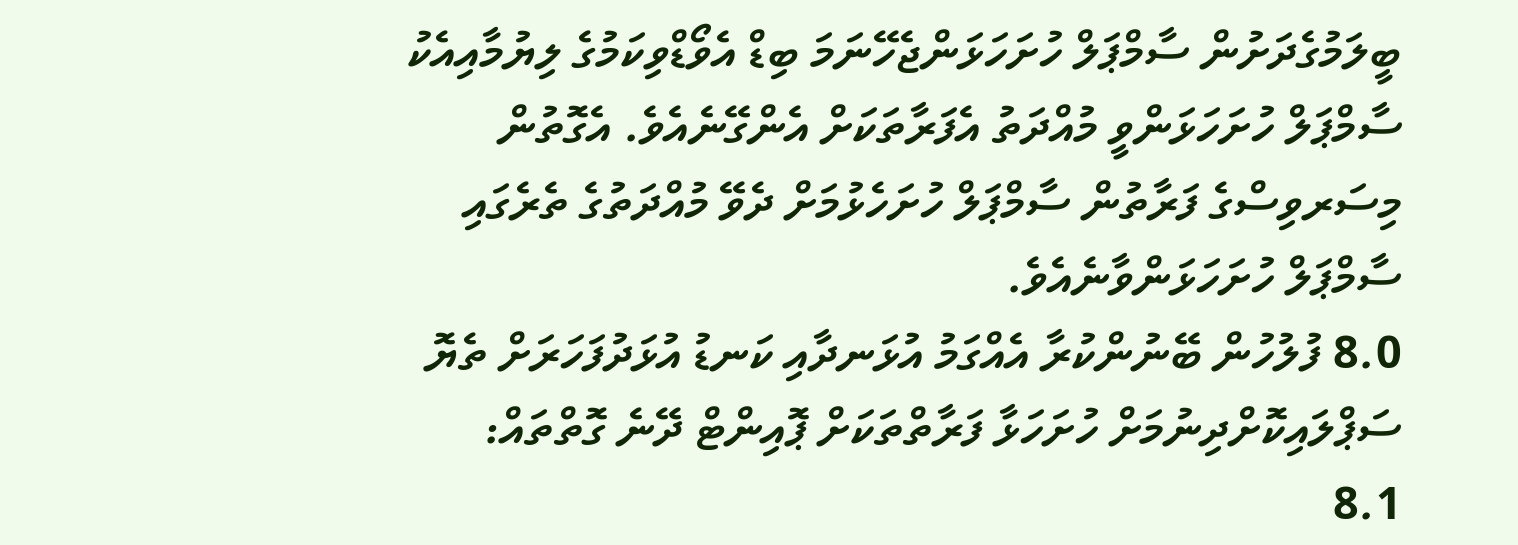ބީލަމުގެދަށުން ސާމްޕަލް ހުށަހަޅަންޖެހޭނަމަ ބިޑް އެވޯޑްވިކަމުގެ ލިޔުމާއިއެކު ސާމްޕަލް ހުށަހަޅަންވީ މުއްދަތު އެފަރާތަކަށް އެންގޭނެއެވެ. އެގޮތުން މިސަރވިސްގެ ފަރާތުން ސާމްޕަލް ހުށަހެޅުމަށް ދެވޭ މުއްދަތުގެ ތެރެގައި ސާމްޕަލް ހުށަހަޅަންވާނެއެވެ.
8.0 ފުލުހުން ބޭނުންކުރާ އެއްގަމު އުޅަނދާއި ކަނޑު އުޅަދުފަހަރަށް ތެޔޮ ސަޕްލައިކޮށްދިނުމަށް ހުށަހަޅާ ފަރާތްތަކަށް ޕޮއިންޓް ދޭނެ ގޮތްތައް:
8.1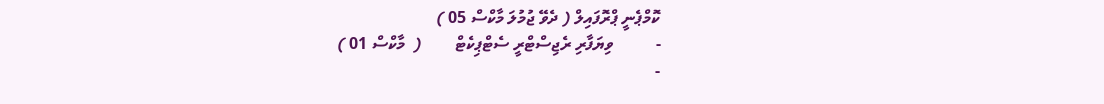ކޮމްޕެނީ ޕްރޮފައިލް ( ދެވޭ ޖުމުލަ މާކްސް 05 )
-          ވިޔަފާރި ރެޖިސްޓްރީ ސެޓްޕިކެޓް        (  މާކްސް 01 )
-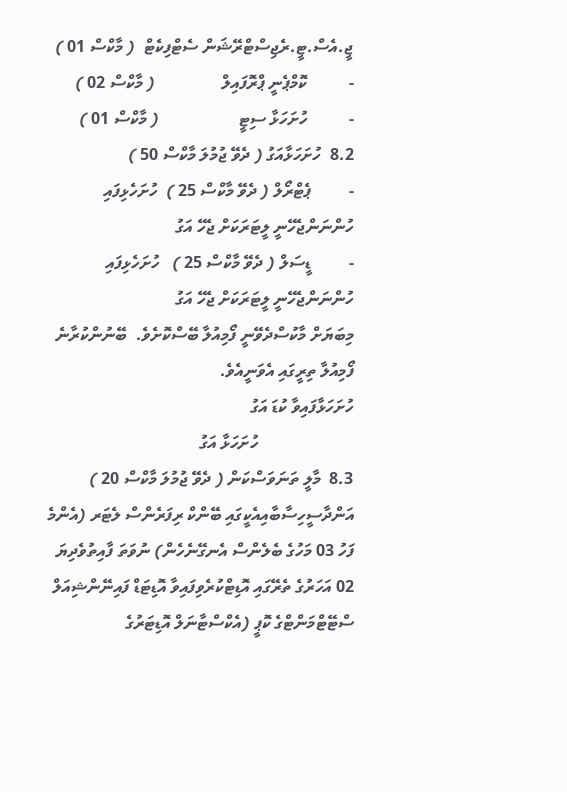ޖީ.އެސް.ޓީ.ރެޖިސްޓްރޭޝަން ސެޓްފިކެޓް  ( މާކްސް 01 )
-          ކޮމްޕެނީ ޕްރޮފައިލް                ( މާކްސް 02 )
-          ހުށަހަޅާ ސިޓީ                   ( މާކްސް 01 )
8.2  ހުށަހަޅާއަގު ( ދެވޭ ޖުމުލަ މާކްސް 50 )
-         ޕެޓްރޯލް ( ދެވޭ މާކްސް 25 )  ހުށަހެޅިފައި ހުންނަންޖެހޭނީ ލީޓަރަކަށް ޖެހޭ އަގު
-         ޑީސަލް ( ދެވޭ މާކްސް 25 )   ހުށަހެޅިފައި ހުންނަންޖެހޭނީ ލީޓަރަކަށް ޖެހޭ އަގު
މިބަޔަށް މާކުސްދެވޭނީ ފޯމިއުލާ ބޭސްކޮށެވެ.  ބޭނުންކުރާނެ ފޯމިއުލާ ތިރީގައި އެވަނީއެވެ.
ހުށަހަޅާފައިވާ ކުޑަ އަގު
                       ހުށަހަޅާ އަގު
8.3  މާލީ ތަނަވަސްކަން ( ދެވޭ ޖުމުލަ މާކްސް 20 )
އަންދާސީހިސާބާއިއެކީގައި ބޭންކް ރިފަރެންސް ލެޓަރ (އެންމެ ފަހު 03 މަހުގެ ބެލެންސް އެނގޭނެހެން) ނުވަތަ ފާއިތުވެދިޔަ 02 އަހަރުގެ ތެރޭގައި އޮޑިޓްކުރެވިފައިވާ އޮޑިޓަޑް ފައިނޭންޝިއަލް ސްޓޭޓްމަންޓްގެ ކޮޕީ (އެކްސްޓާނަލް އޮޑިޓަރުގެ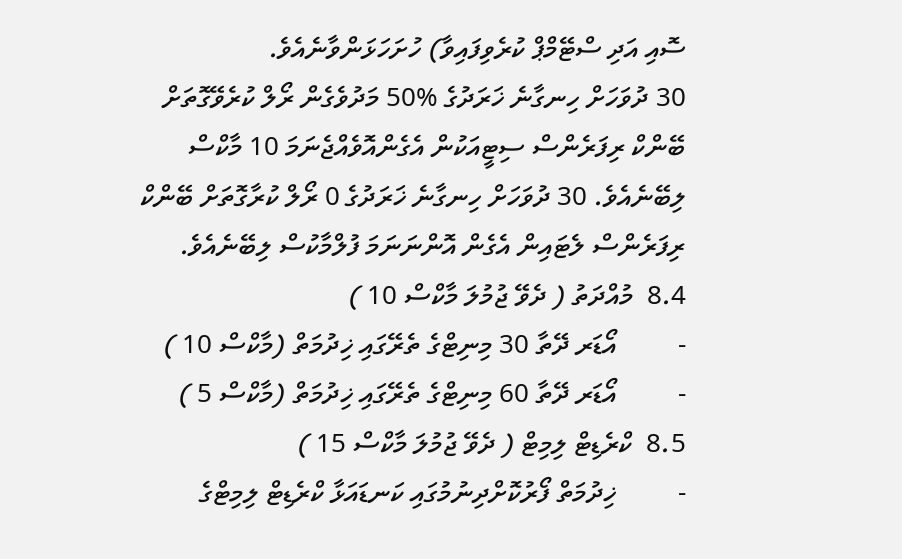ސޮއި އަދި ސްޓޭމްޕް ކުރެވިފައިވާ) ހުށަހަޅަންވާނެއެވެ.
30 ދުވަހަށް ހިނގާނެ ޚަރަދުގެ %50 މަދުވެގެން ރޯލް ކުރެވޭގޮތަށް ބޭންކް ރިފަރެންސް ސިޓީއަކުން އެގެންއޮވެއްޖެނަމަ 10 މާކްސް ލިބޭނެއެވެ. 30 ދުވަހަށް ހިނގާނެ ޚަރަދުގެ 0 ރޯލް ކުރާގޮތަށް ބޭންކް ރިފަރެންސް ލެޓައިން އެގެން އޮންނަނަމަ ފުލްމާކުސް ލިބޭނެއެވެ.
8.4  މުއްދަތު ( ދެވޭ ޖުމުލަ މާކްސް 10 )
-         އޯޑަރ ދޭތާ 30 މިނިޓްގެ ތެރޭގައި ޚިދުމަތް (މާކްސް 10 )
-         އޯޑަރ ދޭތާ 60 މިނިޓްގެ ތެރޭގައި ޚިދުމަތް (މާކްސް 5 )
8.5  ކްރެޑިޓް ލިމިޓް ( ދެވޭ ޖުމުލަ މާކްސް 15 )
-         ޚިދުމަތް ފޯރުކޮށްދިނުމުގައި ކަނޑައަޅާ ކްރެޑިޓް ލިމިޓްގެ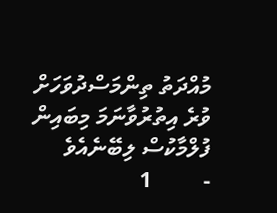މުއްދަތު ތިންމަސްދުވަހަށް ވުރެ އިތުރުވާނަމަ މިބައިން ފުލްމާކުސް ލިބޭނެއެވެ
-         1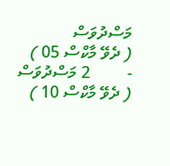މަސްދުވަސް                  ( ދެވޭ މާކްސް 05 )
-         2 މަސްދުވަސް                  ( ދެވޭ މާކްސް 10 )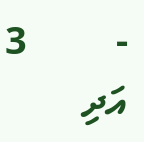-         3 އަދި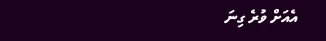އެއަށް ވުރެ ގިނަ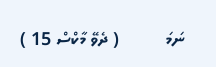ނަމަ          ( ދެވޭ މާކްސް 15 )